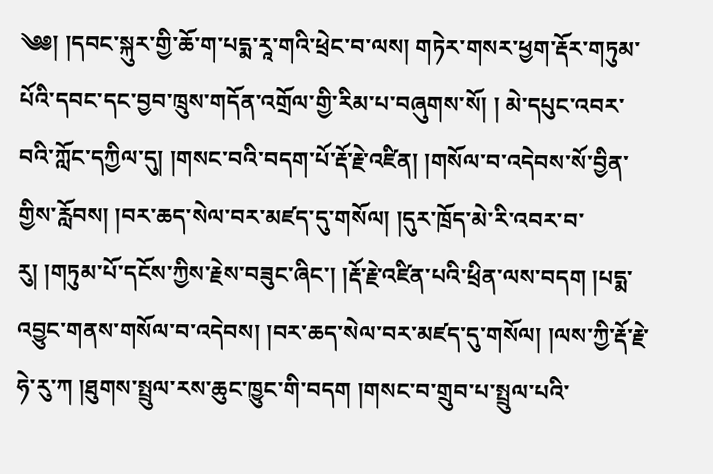༄༅། །དབང་སྐུར་གྱི་ཆོ་ག་པདྨ་རཱ་གའི་ཕྲེང་བ་ལས། གཏེར་གསར་ཕྱག་རྡོར་གཏུམ་པོའི་དབང་དང་བྱབ་ཁྲུས་གདོན་འགྲོལ་གྱི་རིམ་པ་བཞུགས་སོ། ། མེ་དཔུང་འབར་བའི་ཀློང་དཀྱིལ་དུ། །གསང་བའི་བདག་པོ་རྡོ་རྗེ་འཛིན། །གསོལ་བ་འདེབས་སོ་བྱིན་གྱིས་རློབས། །བར་ཆད་སེལ་བར་མཛད་དུ་གསོལ། །དུར་ཁྲོད་མེ་རི་འབར་བ་རུ། །གཏུམ་པོ་དངོས་ཀྱིས་རྗེས་བཟུང་ཞིང་། །རྡོ་རྗེ་འཛིན་པའི་ཕྲིན་ལས་བདག །པདྨ་འབྱུང་གནས་གསོལ་བ་འདེབས། །བར་ཆད་སེལ་བར་མཛད་དུ་གསོལ། །ལས་ཀྱི་རྡོ་རྗེ་ཧེ་རུ་ཀ །ཐུགས་སྤྲུལ་རས་ཆུང་ཁྱུང་གི་བདག །གསང་བ་གྲུབ་པ་སྤྲུལ་པའི་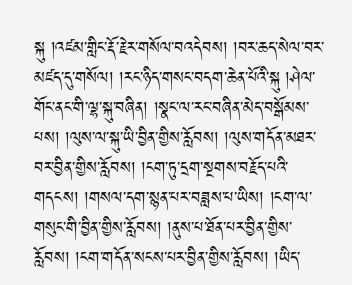སྐུ །འཛམ་གླིང་རྡོ་རྗེར་གསོལ་བའདེབས། །བར་ཆད་སེལ་བར་མཛད་དུ་གསོལ། །རང་ཉིད་གསང་བདག་ཆེན་པོའི་སྐུ །ཤེལ་གོང་ནང་གི་ལྷ་སྐུ་བཞིན། །སྣང་ལ་རང་བཞིན་མེད་བསྒོམས་པས། །ལུས་ལ་སྐུ་ཡི་བྱིན་གྱིས་རློབས། །ལུས་གདོན་མཐར་བར་བྱིན་གྱིས་རློབས། །ངག་ཏུ་དྲག་སྔགས་བརྗོད་པའི་གདངས། །གསལ་དག་སྙན་པར་བཟླས་པ་ཡིས། །ངག་ལ་གསུང་གི་བྱིན་གྱིས་རློབས། །ནུས་པ་ཐོན་པར་བྱིན་གྱིས་རློབས། །ངག་གདོན་སངས་པར་བྱིན་གྱིས་རློབས། །ཡིད་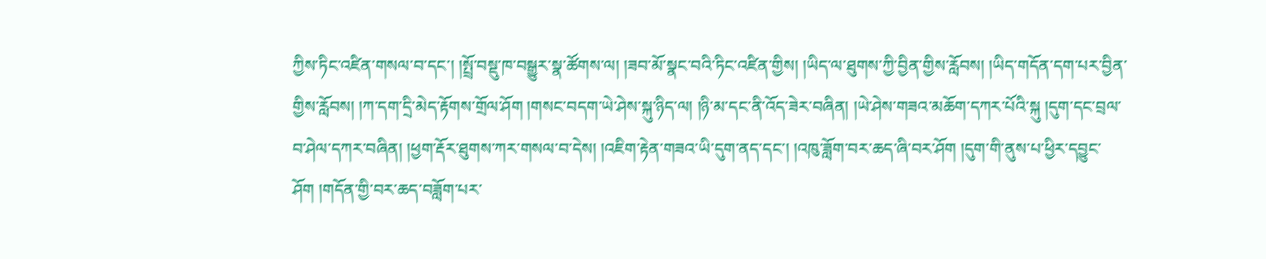ཀྱིས་ཏིང་འཛིན་གསལ་བ་དང་། །སྤྲོ་བསྡུ་ཁ་བསྒྱུར་སྣ་ཚོགས་ལ། །ཟབ་མོ་སྣང་བའི་ཏིང་འཛིན་གྱིས། །ཡིད་ལ་ཐུགས་ཀྱི་བྱིན་གྱིས་རློབས། །ཡིད་གདོན་དག་པར་བྱིན་གྱིས་རློབས། །ཀ་དག་དྲི་མེད་རྟོགས་གྲོལ་ཤོག །གསང་བདག་ཡེ་ཤེས་སྐུ་ཉིད་ལ། །ཉི་མ་དང་ནི་འོད་ཟེར་བཞིན། །ཡེ་ཤེས་གཟའ་མཆོག་དཀར་པོའི་སྐུ །དུག་དང་བྲལ་བ་ཤེལ་དཀར་བཞིན། །ཕྱག་རྡོར་ཐུགས་ཀར་གསལ་བ་དེས། །འཇིག་རྟེན་གཟའ་ཡི་དུག་ནད་དང་། །འཁུ་ཟློག་བར་ཆད་ཞི་བར་ཤོག །དུག་གི་ནུས་པ་ཕྱིར་དབྱུང་ཤོག །གདོན་གྱི་བར་ཆད་བཟློག་པར་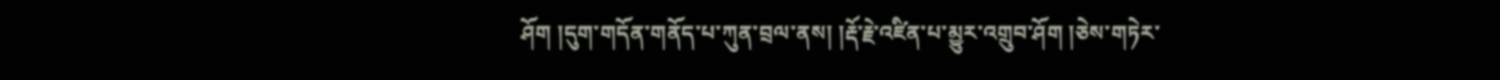ཤོག །དུག་གདོན་གནོད་པ་ཀུན་བྲལ་ནས། །རྡོ་རྗེ་འཛིན་པ་མྱུར་འགྲུབ་ཤོག །ཅེས་གཏེར་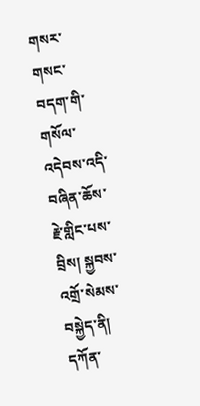གསར་གསང་བདག་གི་གསོལ་འདེབས་འདི་བཞིན་ཆོས་རྗེ་གླིང་པས་བྲིས། སྐྱབས་འགྲོ་སེམས་བསྐྱེད་ནི། དཀོན་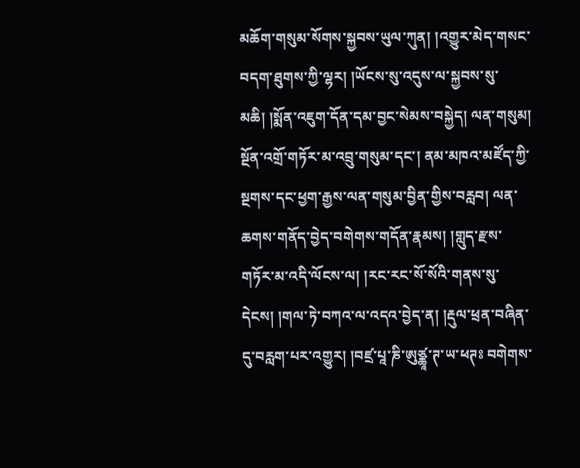མཆོག་གསུམ་སོགས་སྐྱབས་ཡུལ་ཀུན། །འགྱུར་མེད་གསང་བདག་ཐུགས་ཀྱི་ལྷར། །ཡོངས་སུ་འདུས་ལ་སྐྱབས་སུ་མཆི། །སྨོན་འཇུག་དོན་དམ་བྱང་སེམས་བསྐྱེད། ལན་གསུམ། སྔོན་འགྲོ་གཏོར་མ་འབྲུ་གསུམ་དང་། ནམ་མཁའ་མཛོད་ཀྱི་སྔགས་དང་ཕྱག་རྒྱས་ལན་གསུམ་བྱིན་གྱིས་བརླབ། ལན་ཆགས་གནོད་བྱེད་བགེགས་གདོན་རྣམས། །གླུད་རྫས་གཏོར་མ་འདི་ལོངས་ལ། །རང་རང་སོ་སོའི་གནས་སུ་དེངས། །གལ་ཏེ་བཀའ་ལ་འདའ་བྱེད་ན། །རྡུལ་ཕྲན་བཞིན་དུ་བརླག་པར་འགྱུར། །བཛྲ་པཱ་ཎི་ཨུཙྪཱ་ཊ་ཡ་ཕཊཿ བགེགས་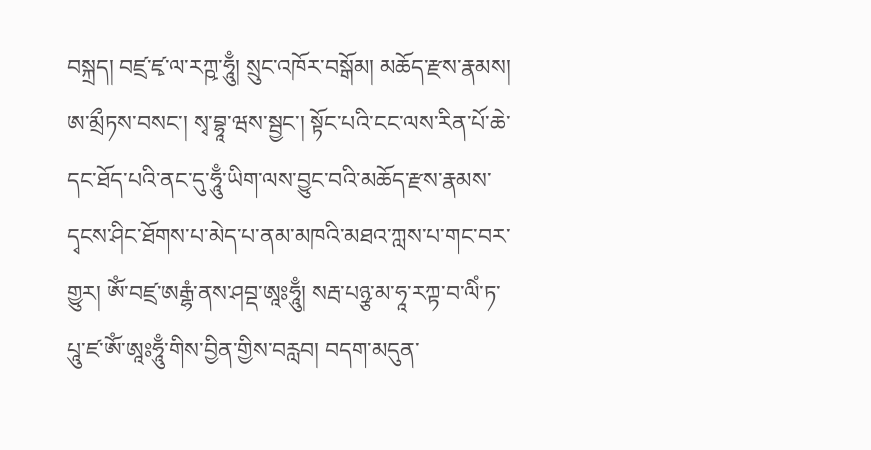བསྐྲད། བཛྲ་ཛྭ་ལ་རཀྵ་ཧཱུྃ། སྲུང་འཁོར་བསྒོམ། མཆོད་རྫས་རྣམས། ཨ་མྲྀཏས་བསང་། སྭ་བྷཱ་ཝས་སྦྱང་། སྟོང་པའི་ངང་ལས་རིན་པོ་ཆེ་དང་ཐོད་པའི་ནང་དུ་ཧཱུྃ་ཡིག་ལས་བྱུང་བའི་མཆོད་རྫས་རྣམས་དྭངས་ཤིང་ཐོགས་པ་མེད་པ་ནམ་མཁའི་མཐའ་ཀླས་པ་གང་བར་གྱུར། ཨོཾ་བཛྲ་ཨརྒྷཾ་ནས་ཤབྡ་ཨཱཿཧཱུྃ། སརྦ་པཉྩ་མ་ཧཱ་རཀྟ་བ་ལིཾ་ཏ་པཱུ་ཛ་ཨོཾ་ཨཱཿཧཱུྃ་གིས་བྱིན་གྱིས་བརླབ། བདག་མདུན་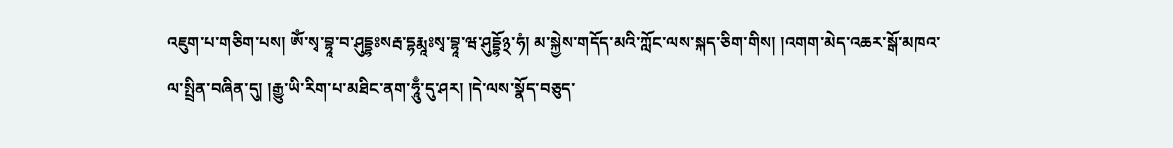འཇུག་པ་གཅིག་པས། ཨོཾ་སྭ་བྷཱ་བ་ཤུདྡྷཿསརྦ་དྷརྨཱཿསྭ་བྷཱ་ཝ་ཤུདྡྷོ྅་ཧཾ། མ་སྐྱེས་གདོད་མའི་ཀློང་ལས་སྐད་ཅིག་གིས། །འགག་མེད་འཆར་སྒོ་མཁའ་ལ་སྤྲིན་བཞིན་དུ། །རྒྱུ་ཡི་རིག་པ་མཐིང་ནག་ཧཱུྃ་དུ་ཤར། །དེ་ལས་སྣོད་བཅུད་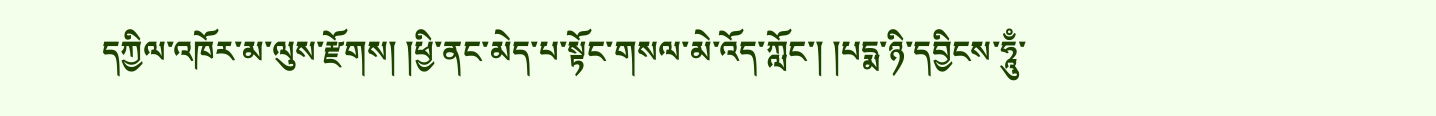དཀྱིལ་འཁོར་མ་ལུས་རྫོགས། །ཕྱི་ནང་མེད་པ་སྟོང་གསལ་མེ་འོད་ཀློང་། །པདྨ་ཉི་དབྱིངས་ཧཱུྃ་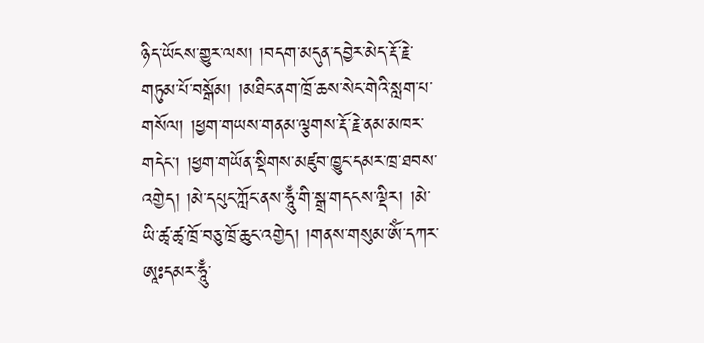ཉིད་ཡོངས་གྱུར་ལས། །བདག་མདུན་དབྱེར་མེད་རྡོ་རྗེ་གཏུམ་པོ་བསྒོམ། །མཐིང་ནག་ཁྲོ་ཆས་སེང་གེའི་སླག་པ་གསོལ། །ཕྱག་གཡས་གནམ་ལྕགས་རྡོ་རྗེ་ནམ་མཁར་གདེང་། །ཕྱག་གཡོན་སྡིགས་མཛུབ་ཁྱུང་དམར་ཁྲ་ཐབས་འགྱེད། །མེ་དཔུང་ཀློང་ནས་ཧཱུྃ་གི་སྒྲ་གདངས་ལྡིར། །མེ་ཡི་ཚྭ་ཚྭ་ཁྲོ་བཅུ་ཁྲོ་ཆུང་འགྱེད། །གནས་གསུམ་ཨོཾ་དཀར་ཨཱཿདམར་ཧཱུྃ་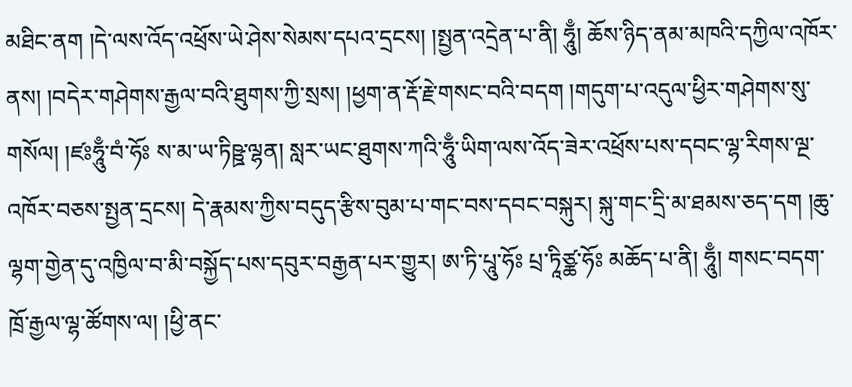མཐིང་ནག །དེ་ལས་འོད་འཕྲོས་ཡེ་ཤེས་སེམས་དཔའ་དྲངས། །སྤྱན་འདྲེན་པ་ནི། ཧཱུྃ། ཆོས་ཉིད་ནམ་མཁའི་དཀྱིལ་འཁོར་ནས། །བདེར་གཤེགས་རྒྱལ་བའི་ཐུགས་ཀྱི་སྲས། །ཕྱག་ན་རྡོ་རྗེ་གསང་བའི་བདག །གདུག་པ་འདུལ་ཕྱིར་གཤེགས་སུ་གསོལ། །ཛཿཧཱུྃ་བཾ་ཧོཿ ས་མ་ཡ་ཏིཥྛ་ལྷན། སླར་ཡང་ཐུགས་ཀའི་ཧཱུྃ་ཡིག་ལས་འོད་ཟེར་འཕྲོས་པས་དབང་ལྷ་རིགས་ལྔ་འཁོར་བཅས་སྤྱན་དྲངས། དེ་རྣམས་ཀྱིས་བདུད་རྩིས་བུམ་པ་གང་བས་དབང་བསྐུར། སྐུ་གང་དྲི་མ་ཐམས་ཅད་དག །ཆུ་ལྷག་གྱེན་དུ་འཁྱིལ་བ་མི་བསྐྱོད་པས་དབུར་བརྒྱན་པར་གྱུར། ཨ་ཏི་པཱུ་ཧོཿ པྲ་ཏཱིཙྪ་ཧོཿ མཆོད་པ་ནི། ཧཱུྃ། གསང་བདག་ཁྲོ་རྒྱལ་ལྷ་ཚོགས་ལ། །ཕྱི་ནང་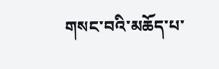གསང་བའི་མཆོད་པ་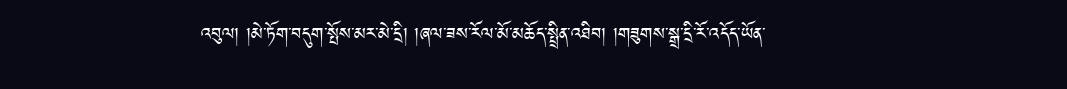འབུལ། །མེ་ཏོག་བདུག་སྤོས་མར་མེ་དྲི། །ཞལ་ཟས་རོལ་མོ་མཆོད་སྤྲིན་འཐིབ། །གཟུགས་སྒྲ་དྲི་རོ་འདོད་ཡོན་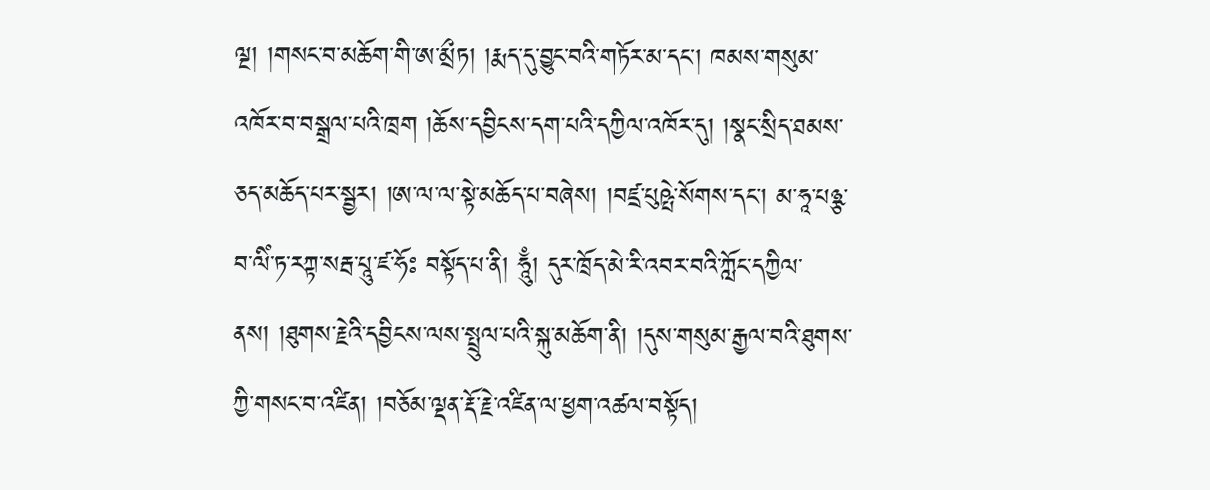ལྔ། །གསང་བ་མཆོག་གི་ཨ་མྲྀཏ། །རྨད་དུ་བྱུང་བའི་གཏོར་མ་དང་། ཁམས་གསུམ་འཁོར་བ་བསྒྲལ་པའི་ཁྲག །ཆོས་དབྱིངས་དག་པའི་དཀྱིལ་འཁོར་དུ། །སྣང་སྲིད་ཐམས་ཅད་མཆོད་པར་སྦྱར། །ཨ་ལ་ལ་སྟེ་མཆོད་པ་བཞེས། །བཛྲ་པུཥྤེ་སོགས་དང་། མ་ཧཱ་པཉྩ་བ་ལིཾ་ཏ་རཀྟ་སརྦ་པཱུ་ཛ་ཧོཿ བསྟོད་པ་ནི། ཧཱུྃ། དུར་ཁྲོད་མེ་རི་འབར་བའི་ཀློང་དཀྱིལ་ནས། །ཐུགས་རྗེའི་དབྱིངས་ལས་སྤྲུལ་པའི་སྐུ་མཆོག་ནི། །དུས་གསུམ་རྒྱལ་བའི་ཐུགས་ཀྱི་གསང་བ་འཛིན། །བཅོམ་ལྡན་རྡོ་རྗེ་འཛིན་ལ་ཕྱག་འཚལ་བསྟོད།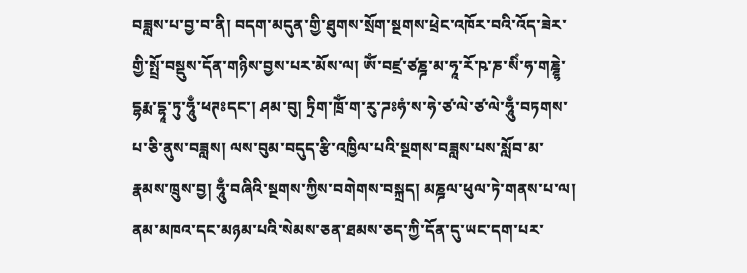བཟླས་པ་བྱ་བ་ནི། བདག་མདུན་གྱི་ཐུགས་སྲོག་སྔགས་ཕྲེང་འཁོར་བའི་འོད་ཟེར་གྱི་སྤྲོ་བསྡུས་དོན་གཉིས་བྱས་པར་མོས་ལ། ཨོཾ་བཛྲ་ཙཎྜ་མ་ཧཱ་རོ་ཥ་ཎ་སིཾ་ཧ་གཎྜྷེ་དྷརྨ་དྷཱ་ཏུ་ཧཱུྃ་ཕཊཿདང་། ཤམ་བུ། ཏྲིག་ཁྲོཾ་ག་རུ་ཌཿཧཾ་ས་ཧེ་ཙ་ལེ་ཙ་ལེ་ཧཱུྃ་བཏགས་པ་ཅི་ནུས་བཟླས། ལས་བུམ་བདུད་རྩི་འཁྱིལ་པའི་སྔགས་བཟླས་པས་སློབ་མ་རྣམས་ཁྲུས་བྱ། ཧཱུྃ་བཞིའི་སྔགས་ཀྱིས་བགེགས་བསྐྲད། མཎྜལ་ཕུལ་ཏེ་གནས་པ་ལ། ནམ་མཁའ་དང་མཉམ་པའི་སེམས་ཅན་ཐམས་ཅད་ཀྱི་དོན་དུ་ཡང་དག་པར་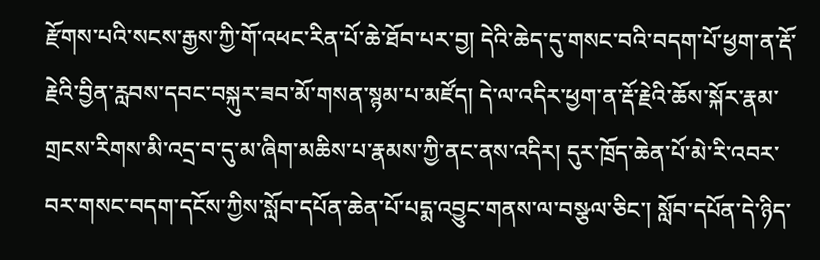རྫོགས་པའི་སངས་རྒྱས་ཀྱི་གོ་འཕང་རིན་པོ་ཆེ་ཐོབ་པར་བྱ། དེའི་ཆེད་དུ་གསང་བའི་བདག་པོ་ཕྱག་ན་རྡོ་རྗེའི་བྱིན་རླབས་དབང་བསྐུར་ཟབ་མོ་གསན་སྙམ་པ་མཛོད། དེ་ལ་འདིར་ཕྱག་ན་རྡོ་རྗེའི་ཆོས་སྐོར་རྣམ་གྲངས་རིགས་མི་འདྲ་བ་དུ་མ་ཞིག་མཆིས་པ་རྣམས་ཀྱི་ནང་ནས་འདིར། དུར་ཁྲོད་ཆེན་པོ་མེ་རི་འབར་བར་གསང་བདག་དངོས་ཀྱིས་སློབ་དཔོན་ཆེན་པོ་པདྨ་འབྱུང་གནས་ལ་བསྩལ་ཅིང་། སློབ་དཔོན་དེ་ཉིད་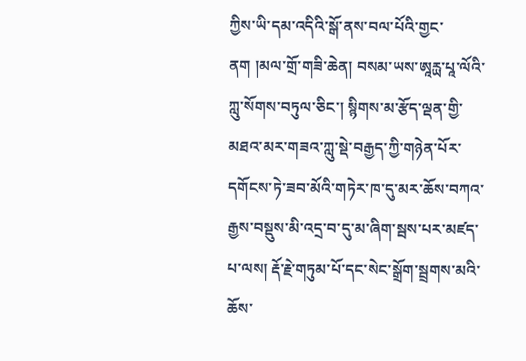ཀྱིས་ཡི་དམ་འདིའི་སྒོ་ནས་བལ་པོའི་གྱང་ནག །མལ་གྲོ་གཟི་ཆེན། བསམ་ཡས་ཨཱརྻ་པཱ་ལོའི་ཀླུ་སོགས་བཏུལ་ཅིང་། སྙིགས་མ་རྩོད་ལྡན་གྱི་མཐའ་མར་གཟའ་ཀླུ་སྡེ་བརྒྱད་ཀྱི་གཉེན་པོར་དགོངས་ཏེ་ཟབ་མོའི་གཏེར་ཁ་དུ་མར་ཆོས་བཀའ་རྒྱས་བསྡུས་མི་འདྲ་བ་དུ་མ་ཞིག་སྦས་པར་མཛད་པ་ལས། རྡོ་རྗེ་གཏུམ་པོ་དང་སེང་སྒྲོག་སྦྲགས་མའི་ཆོས་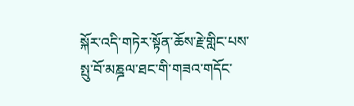སྐོར་འདི་གཏེར་སྟོན་ཆོས་རྗེ་གླིང་པས་སྤུ་བོ་མཎྜལ་ཐང་གི་གཟའ་གདོང་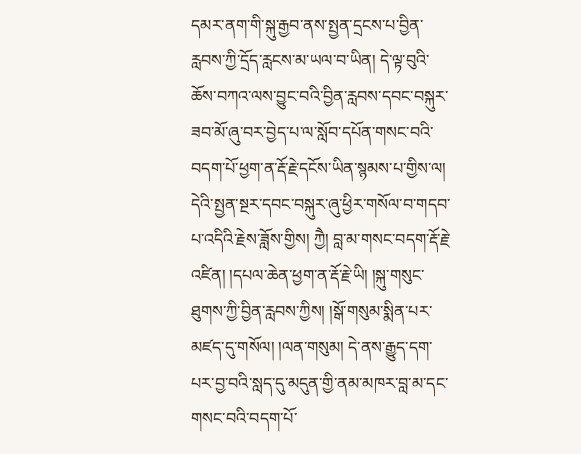དམར་ནག་གི་སྐུ་རྒྱབ་ནས་སྤྱན་དྲངས་པ་བྱིན་རླབས་ཀྱི་དྲོད་རླངས་མ་ཡལ་བ་ཡིན། དེ་ལྟ་བུའི་ཆོས་བཀའ་ལས་བྱུང་བའི་བྱིན་རླབས་དབང་བསྐུར་ཟབ་མོ་ཞུ་བར་བྱེད་པ་ལ་སློབ་དཔོན་གསང་བའི་བདག་པོ་ཕྱག་ན་རྡོ་རྗེ་དངོས་ཡིན་སྙམས་པ་གྱིས་ལ། དེའི་སྤྱན་སྔར་དབང་བསྐུར་ཞུ་ཕྱིར་གསོལ་བ་གདབ་པ་འདིའི་རྗེས་ཟློས་གྱིས། ཀྱཻ། བླ་མ་གསང་བདག་རྡོ་རྗེ་འཛིན། །དཔལ་ཆེན་ཕྱག་ན་རྡོ་རྗེ་ཡི། །སྐུ་གསུང་ཐུགས་ཀྱི་བྱིན་རླབས་ཀྱིས། །སྒོ་གསུམ་སྨིན་པར་མཛད་དུ་གསོལ། །ལན་གསུམ། དེ་ནས་རྒྱུད་དག་པར་བྱ་བའི་སླད་དུ་མདུན་གྱི་ནམ་མཁར་བླ་མ་དང་གསང་བའི་བདག་པོ་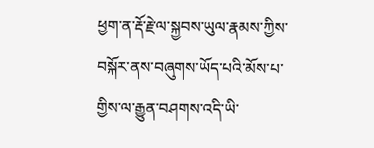ཕྱག་ན་རྡོ་རྗེ་ལ་སྐྱབས་ཡུལ་རྣམས་ཀྱིས་བསྐོར་ནས་བཞུགས་ཡོད་པའི་མོས་པ་གྱིས་ལ་རྒྱུན་བཤགས་འདི་ཡི་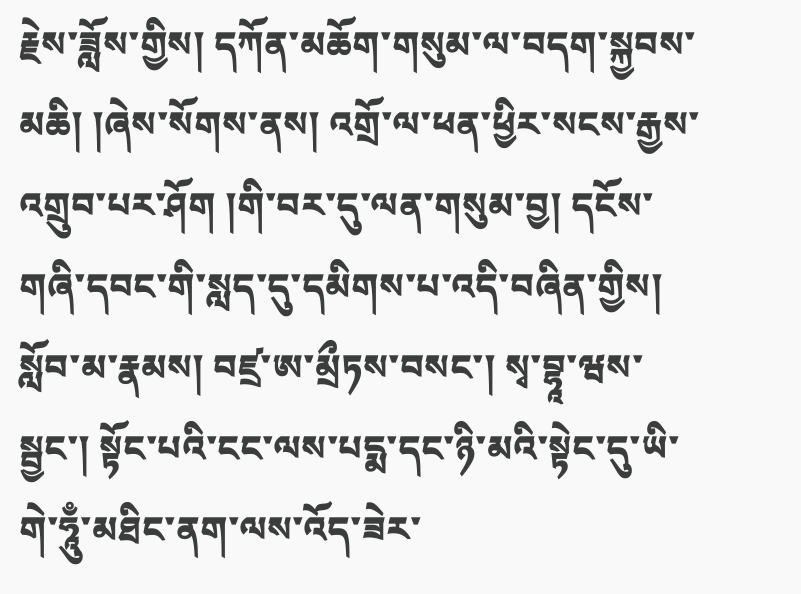རྗེས་ཟློས་གྱིས། དཀོན་མཆོག་གསུམ་ལ་བདག་སྐྱབས་མཆི། །ཞེས་སོགས་ནས། འགྲོ་ལ་ཕན་ཕྱིར་སངས་རྒྱས་འགྲུབ་པར་ཤོག །གི་བར་དུ་ལན་གསུམ་བྱ། དངོས་གཞི་དབང་གི་སླད་དུ་དམིགས་པ་འདི་བཞིན་གྱིས། སློབ་མ་རྣམས། བཛྲ་ཨ་མྲྀཏས་བསང་། སྭ་བྷཱ་ཝས་སྦྱང་། སྟོང་པའི་ངང་ལས་པདྨ་དང་ཉི་མའི་སྟེང་དུ་ཡི་གེ་ཧཱུྃ་མཐིང་ནག་ལས་འོད་ཟེར་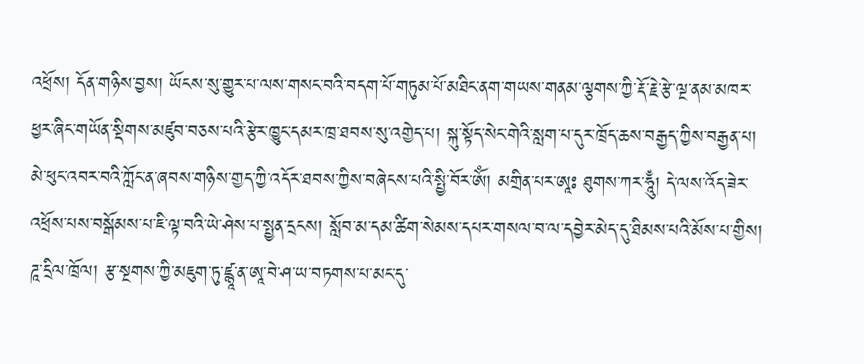འཕྲོས། དོན་གཉིས་བྱས། ཡོངས་སུ་གྱུར་པ་ལས་གསང་བའི་བདག་པོ་གཏུམ་པོ་མཐིང་ནག་གཡས་གནམ་ལྕགས་ཀྱི་རྡོ་རྗེ་རྩེ་ལྔ་ནམ་མཁར་ཕྱར་ཞིང་གཡོན་སྡིགས་མཛུབ་བཅས་པའི་རྩེར་ཁྱུང་དམར་ཁྲ་ཐབས་སུ་འགྱེད་པ། སྐུ་སྟོད་སེང་གེའི་སླག་པ་དུར་ཁྲོད་ཆས་བརྒྱད་ཀྱིས་བརྒྱན་པ། མེ་ཕུང་འབར་བའི་ཀློང་ན་ཞབས་གཉིས་གྱད་ཀྱི་འདོར་ཐབས་ཀྱིས་བཞེངས་པའི་སྤྱི་བོར་ཨོཾ། མགྲིན་པར་ཨཱཿ ཐུགས་ཀར་ཧཱུྃ། དེ་ལས་འོད་ཟེར་འཕྲོས་པས་བསྒོམས་པ་ཇི་ལྟ་བའི་ཡེ་ཤེས་པ་སྤྱན་དྲངས། སློབ་མ་དམ་ཚིག་སེམས་དཔར་གསལ་བ་ལ་དབྱེར་མེད་དུ་ཐིམས་པའི་མོས་པ་གྱིས། ཌཱ་དྲིལ་ཁྲོལ། རྩ་སྔགས་ཀྱི་མཇུག་ཏུ་ཛྙཱ་ན་ཨཱ་བེ་ཤ་ཡ་བཏགས་པ་མང་དུ་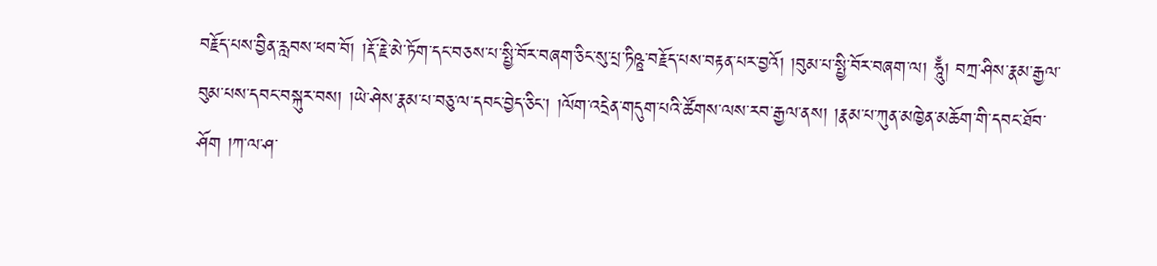བརྗོད་པས་བྱིན་རླབས་ཕབ་བོ། །རྡོ་རྗེ་མེ་ཏོག་དང་བཅས་པ་སྤྱི་བོར་བཞག་ཅིང་སུ་པྲ་ཏིཥྛ་བརྗོད་པས་བརྟན་པར་བྱའོ། །བུམ་པ་སྤྱི་བོར་བཞག་ལ། ཧཱུྃ། བཀྲ་ཤིས་རྣམ་རྒྱལ་བུམ་པས་དབང་བསྐུར་བས། །ཡེ་ཤེས་རྣམ་པ་བཅུ་ལ་དབང་བྱེད་ཅིང་། །ལོག་འདྲེན་གདུག་པའི་ཚོགས་ལས་རབ་རྒྱལ་ནས། །རྣམ་པ་ཀུན་མཁྱེན་མཆོག་གི་དབང་ཐོབ་ཤོག །ཀ་ལ་ཤ་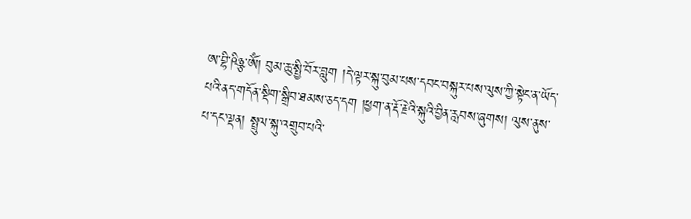ཨ་བྷི་ཥིཉྩ་ཨོཾ། བུམ་ཆུ་སྤྱི་བོར་བླུག །དེ་ལྟར་སྐུ་བུམ་པས་དབང་བསྐུར་པས་ལུས་ཀྱི་སྟེང་ན་ཡོད་པའི་ནད་གདོན་སྡིག་སྒྲིབ་ཐམས་ཅད་དག །ཕྱག་ན་རྡོ་རྗེའི་སྐུའི་བྱིན་རླབས་ཞུགས། ལུས་ནུས་པ་དང་ལྡན། སྤྲུལ་སྐུ་འགྲུབ་པའི་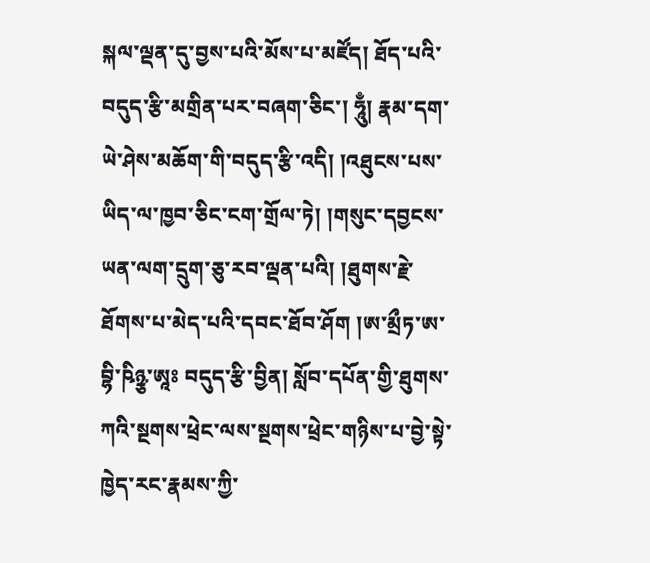སྐལ་ལྡན་དུ་བྱས་པའི་མོས་པ་མཛོད། ཐོད་པའི་བདུད་རྩི་མགྲིན་པར་བཞག་ཅིང་། ཧཱུྃ། རྣམ་དག་ཡེ་ཤེས་མཆོག་གི་བདུད་རྩི་འདི། །འཐུངས་པས་ཡིད་ལ་ཁྱབ་ཅིང་ངག་གྲོལ་ཏེ། །གསུང་དབྱངས་ཡན་ལག་དྲུག་ཅུ་རབ་ལྡན་པའི། །ཐུགས་རྗེ་ཐོགས་པ་མེད་པའི་དབང་ཐོབ་ཤོག །ཨ་མྲྀཏ་ཨ་བྷི་ཥིཉྩ་ཨཱཿ བདུད་རྩི་བྱིན། སློབ་དཔོན་གྱི་ཐུགས་ཀའི་སྔགས་ཕྲེང་ལས་སྔགས་ཕྲེང་གཉིས་པ་བྱེ་སྟེ་ཁྱེད་རང་རྣམས་ཀྱི་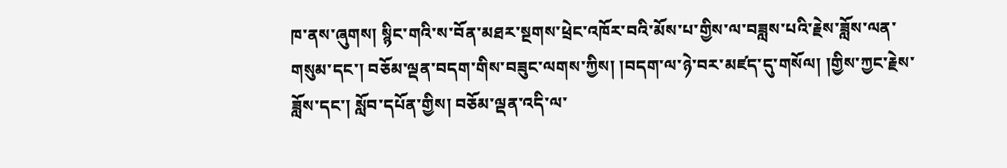ཁ་ནས་ཞུགས། སྙིང་གའི་ས་བོན་མཐར་སྔགས་ཕྲེང་འཁོར་བའི་མོས་པ་གྱིས་ལ་བཟླས་པའི་རྗེས་ཟློས་ལན་གསུམ་དང་། བཅོམ་ལྡན་བདག་གིས་བཟུང་ལགས་ཀྱིས། །བདག་ལ་ཉེ་བར་མཛད་དུ་གསོལ། །གྱིས་ཀྱང་རྗེས་ཟློས་དང་། སློབ་དཔོན་གྱིས། བཅོམ་ལྡན་འདི་ལ་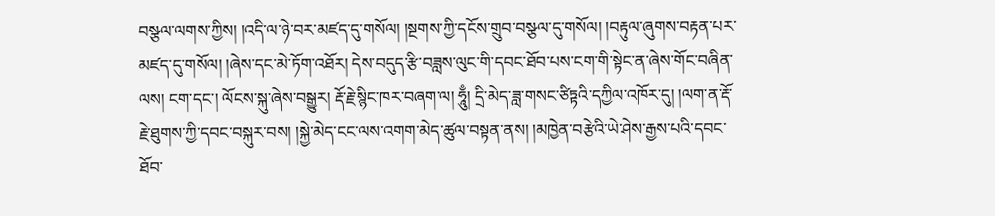བསྩལ་ལགས་ཀྱིས། །འདི་ལ་ཉེ་བར་མཛད་དུ་གསོལ། །སྔགས་ཀྱི་དངོས་གྲུབ་བསྩལ་དུ་གསོལ། །བརྟུལ་ཞུགས་བརྟན་པར་མཛད་དུ་གསོལ། །ཞེས་དང་མེ་ཏོག་འཐོར། དེས་བདུད་རྩི་བཟླས་ལུང་གི་དབང་ཐོབ་པས་ངག་གི་སྟེང་ན་ཞེས་གོང་བཞིན་ལས། ངག་དང་། ལོངས་སྐུ་ཞེས་བསྒྱུར། རྡོ་རྗེ་སྙིང་ཁར་བཞག་ལ། ཧཱུྃ། དྲི་མེད་ཟླ་གསང་ཙིཏྟའི་དཀྱིལ་འཁོར་དུ། །ལག་ན་རྡོ་རྗེ་ཐུགས་ཀྱི་དབང་བསྐུར་བས། །སྐྱེ་མེད་ངང་ལས་འགག་མེད་ཚུལ་བསྟན་ནས། །མཁྱེན་བརྩེའི་ཡེ་ཤེས་རྒྱས་པའི་དབང་ཐོབ་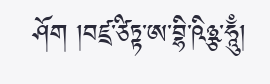ཤོག །བཛྲ་ཙིཏྟ་ཨ་བྷི་ཥིཉྩ་ཧཱུྃ།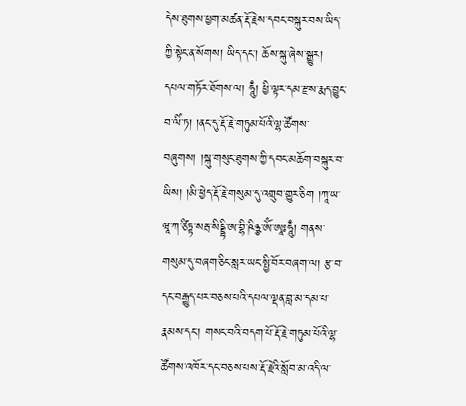དེས་ཐུགས་ཕྱག་མཚན་རྡོ་རྗེས་དབང་བསྐུར་བས་ཡིད་ཀྱི་སྟེང་ན་སོགས། ཡིད་དང་། ཆོས་སྐུ་ཞེས་སྒྱུར། དཔལ་གཏོར་ཐོགས་ལ། ཧཱུྃ། ཕྱི་ལྟར་དམ་རྫས་རྨད་བྱུང་བ་ལིཾ་ཏ། །ནང་དུ་རྡོ་རྗེ་གཏུམ་པོའི་ལྷ་ཚོགས་བཞུགས། །སྐུ་གསུང་ཐུགས་ཀྱི་དབང་མཆོག་བསྐུར་བ་ཡིས། །མི་ཕྱེད་རྡོ་རྗེ་གསུམ་དུ་འགྲུབ་གྱུར་ཅིག །ཀཱ་ཡ་ཝཱ་ཀ་ཙིཏྟ་སརྦ་སིདྡྷི་ཨ་བྷི་ཥིཉྩ་ཨོཾ་ཨཱཿཧཱུྃ། གནས་གསུམ་དུ་བཞག་ཅིང་སླར་ཡང་སྤྱི་བོར་བཞག་ལ། རྩ་བ་དང་བརྒྱུད་པར་བཅས་པའི་དཔལ་ལྡན་བླ་མ་དམ་པ་རྣམས་དང་། གསང་བའི་བདག་པོ་རྡོ་རྗེ་གཏུམ་པོའི་ལྷ་ཚོགས་འཁོར་དང་བཅས་པས་རྡོ་རྗེའི་སློབ་མ་འདི་ལ་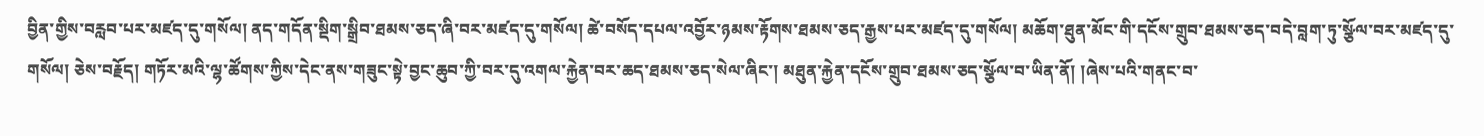བྱིན་གྱིས་བརླབ་པར་མཛད་དུ་གསོལ། ནད་གདོན་སྡིག་སྒྲིབ་ཐམས་ཅད་ཞི་བར་མཛད་དུ་གསོལ། ཚེ་བསོད་དཔལ་འབྱོར་ཉམས་རྟོགས་ཐམས་ཅད་རྒྱས་པར་མཛད་དུ་གསོལ། མཆོག་ཐུན་མོང་གི་དངོས་གྲུབ་ཐམས་ཅད་བདེ་བླག་ཏུ་སྩོལ་བར་མཛད་དུ་གསོལ། ཅེས་བརྗོད། གཏོར་མའི་ལྷ་ཚོགས་ཀྱིས་དེང་ནས་གཟུང་སྟེ་བྱང་ཆུབ་ཀྱི་བར་དུ་འགལ་རྐྱེན་བར་ཆད་ཐམས་ཅད་སེལ་ཞིང་། མཐུན་རྐྱེན་དངོས་གྲུབ་ཐམས་ཅད་སྩོལ་བ་ཡིན་ནོ། །ཞེས་པའི་གནང་བ་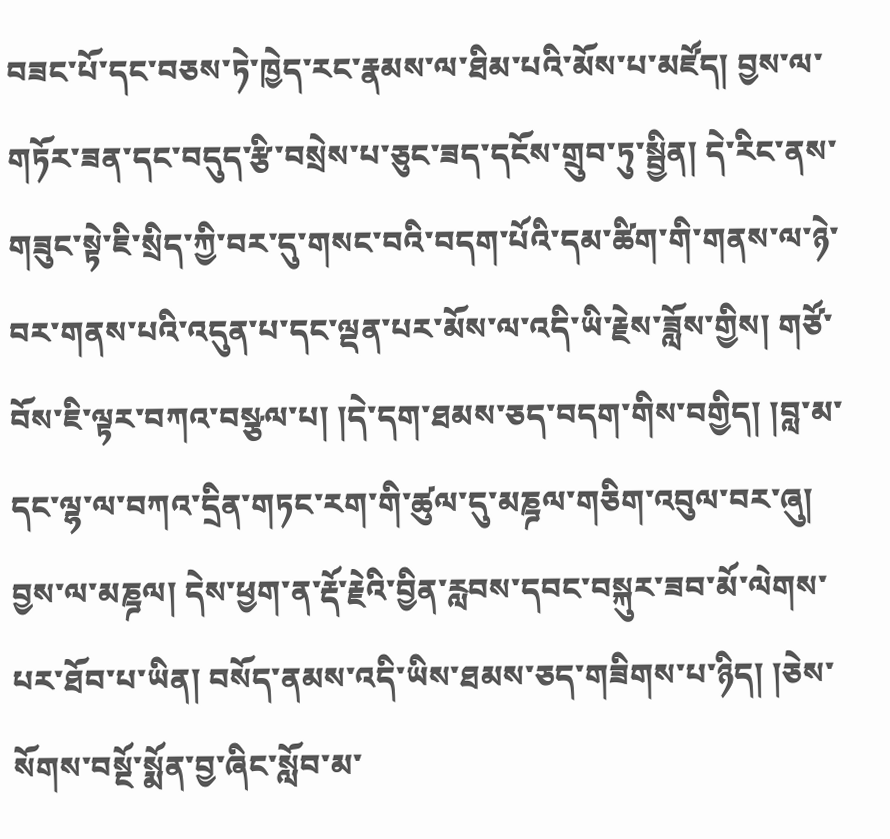བཟང་པོ་དང་བཅས་ཏེ་ཁྱེད་རང་རྣམས་ལ་ཐིམ་པའི་མོས་པ་མཛོད། བྱས་ལ་གཏོར་ཟན་དང་བདུད་རྩི་བསྲེས་པ་ཅུང་ཟད་དངོས་གྲུབ་ཏུ་སྦྱིན། དེ་རིང་ནས་གཟུང་སྟེ་ཇི་སྲིད་ཀྱི་བར་དུ་གསང་བའི་བདག་པོའི་དམ་ཚིག་གི་གནས་ལ་ཉེ་བར་གནས་པའི་འདུན་པ་དང་ལྡན་པར་མོས་ལ་འདི་ཡི་རྗེས་ཟློས་གྱིས། གཙོ་བོས་ཇི་ལྟར་བཀའ་བསྩལ་པ། །དེ་དག་ཐམས་ཅད་བདག་གིས་བགྱིད། །བླ་མ་དང་ལྷ་ལ་བཀའ་དྲིན་གཏང་རག་གི་ཚུལ་དུ་མཎྜལ་གཅིག་འབུལ་བར་ཞུ། བྱས་ལ་མཎྜལ། དེས་ཕྱག་ན་རྡོ་རྗེའི་བྱིན་རླབས་དབང་བསྐུར་ཟབ་མོ་ལེགས་པར་ཐོབ་པ་ཡིན། བསོད་ནམས་འདི་ཡིས་ཐམས་ཅད་གཟིགས་པ་ཉིད། །ཅེས་སོགས་བསྔོ་སྨོན་བྱ་ཞིང་སློབ་མ་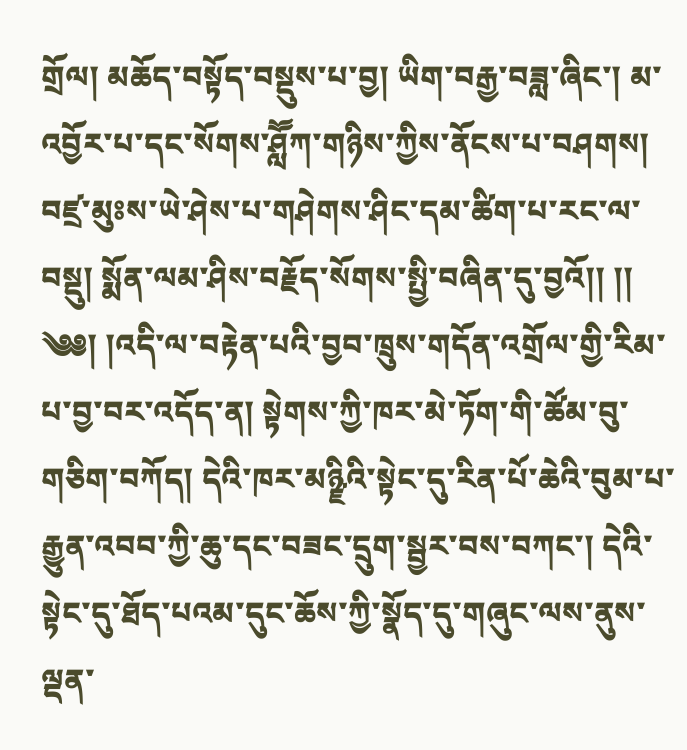གྲོལ། མཆོད་བསྟོད་བསྡུས་པ་བྱ། ཡིག་བརྒྱ་བཟླ་ཞིང་། མ་འབྱོར་པ་དང་སོགས་ཤླཽཀ་གཉིས་ཀྱིས་ནོངས་པ་བཤགས། བཛྲ་མུཿས་ཡེ་ཤེས་པ་གཤེགས་ཤིང་དམ་ཚིག་པ་རང་ལ་བསྡུ། སྨོན་ལམ་ཤིས་བརྗོད་སོགས་སྤྱི་བཞིན་དུ་བྱའོ།། །། ༄༅། །འདི་ལ་བརྟེན་པའི་བྱབ་ཁྲུས་གདོན་འགྲོལ་གྱི་རིམ་པ་བྱ་བར་འདོད་ན། སྟེགས་ཀྱི་ཁར་མེ་ཏོག་གི་ཚོམ་བུ་གཅིག་བཀོད། དེའི་ཁར་མཉྫིའི་སྟེང་དུ་རིན་པོ་ཆེའི་བུམ་པ་རྒྱུན་འབབ་ཀྱི་ཆུ་དང་བཟང་དྲུག་སྦྱར་བས་བཀང་། དེའི་སྟེང་དུ་ཐོད་པའམ་དུང་ཆོས་ཀྱི་སྣོད་དུ་གཞུང་ལས་ནུས་ལྡན་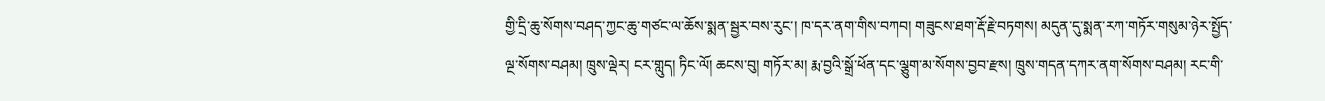གྱི་དྲི་ཆུ་སོགས་བཤད་ཀྱང་ཆུ་གཙང་ལ་ཆོས་སྨན་སྦྱར་བས་རུང་། ཁ་དར་ནག་གིས་བཀབ། གཟུངས་ཐག་རྡོ་རྗེ་བཏགས། མདུན་དུ་སྨན་རཀ་གཏོར་གསུམ་ཉེར་སྤྱོད་ལྔ་སོགས་བཤམ། ཁྲུས་ལྡེར། ངར་གླུད། ཏིང་ལོ། ཆངས་བུ། གཏོར་མ། རྨ་བྱའི་སྒྲོ་ཕོན་དང་ལྕུག་མ་སོགས་བྱབ་རྫས། ཁྲུས་གདན་དཀར་ནག་སོགས་བཤམ། རང་གི་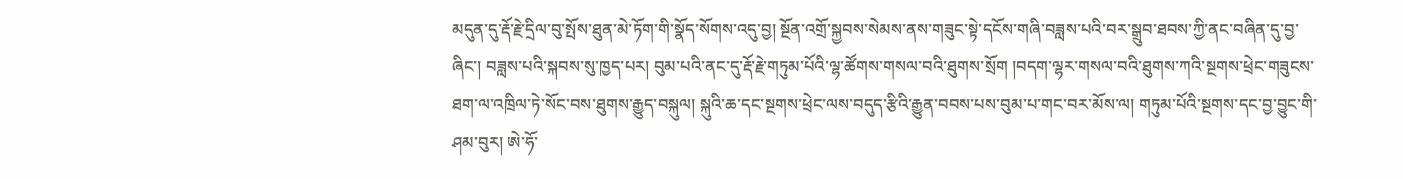མདུན་དུ་རྡོ་རྗེ་དྲིལ་བུ་སྤོས་ཐུན་མེ་ཏོག་གི་སྣོད་སོགས་འདུ་བྱ། སྔོན་འགྲོ་སྐྱབས་སེམས་ནས་གཟུང་སྟེ་དངོས་གཞི་བཟླས་པའི་བར་སྒྲུབ་ཐབས་ཀྱི་ནང་བཞིན་དུ་བྱ་ཞིང་། བཟླས་པའི་སྐབས་སུ་ཁྱད་པར། བུམ་པའི་ནང་དུ་རྡོ་རྗེ་གཏུམ་པོའི་ལྷ་ཚོགས་གསལ་བའི་ཐུགས་སྲོག །བདག་ལྷར་གསལ་བའི་ཐུགས་ཀའི་སྔགས་ཕྲེང་གཟུངས་ཐག་ལ་འཁྲིལ་ཏེ་སོང་བས་ཐུགས་རྒྱུད་བསྐུལ། སྐུའི་ཆ་དང་སྔགས་ཕྲེང་ལས་བདུད་རྩིའི་རྒྱུན་བབས་པས་བུམ་པ་གང་བར་མོས་ལ། གཏུམ་པོའི་སྔགས་དང་བྱ་བྱུང་གི་ཤམ་བུར། ཨེ་ཧོ་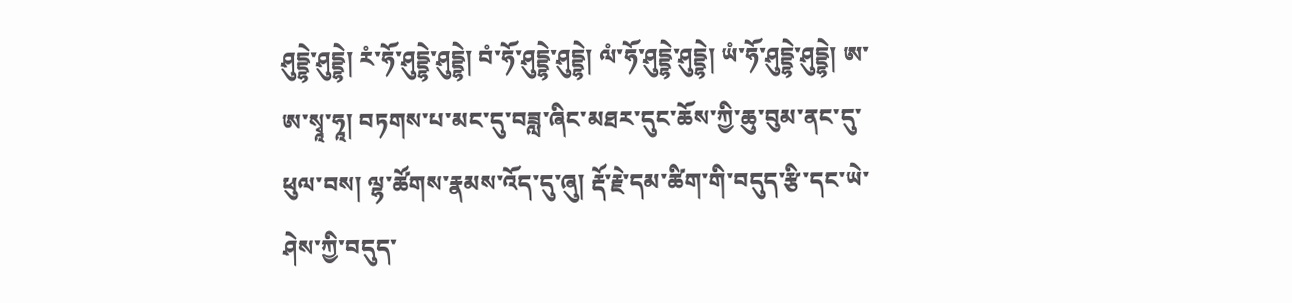ཤུདྡྷེ་ཤུདྡྷེ། རཾ་ཧོ་ཤུདྡྷེ་ཤུདྡྷེ། བཾ་ཧོ་ཤུདྡྷེ་ཤུདྡྷེ། ལཾ་ཧོ་ཤུདྡྷེ་ཤུདྡྷེ། ཡཾ་ཧོ་ཤུདྡྷེ་ཤུདྡྷེ། ཨ་ཨ་སྭཱ་ཧཱ། བཏགས་པ་མང་དུ་བཟླ་ཞིང་མཐར་དུང་ཆོས་ཀྱི་ཆུ་བུམ་ནང་དུ་ཕུལ་བས། ལྷ་ཚོགས་རྣམས་འོད་དུ་ཞུ། རྡོ་རྗེ་དམ་ཚིག་གི་བདུད་རྩི་དང་ཡེ་ཤེས་ཀྱི་བདུད་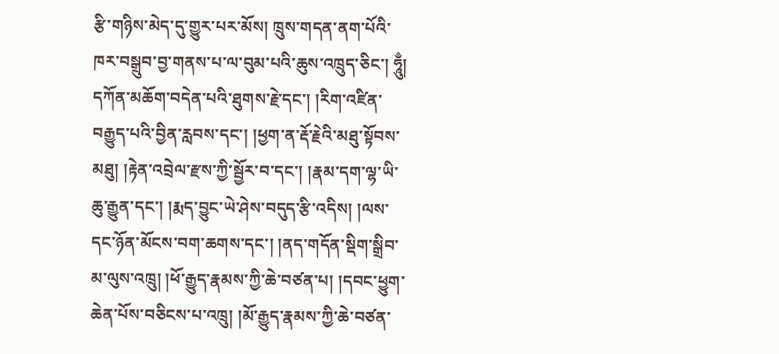རྩི་གཉིས་མེད་དུ་གྱུར་པར་མོས། ཁྲུས་གདན་ནག་པོའི་ཁར་བསྒྲུབ་བྱ་གནས་པ་ལ་བུམ་པའི་ཆུས་འཁྲུད་ཅིང་། ཧཱུྃ། དཀོན་མཆོག་བདེན་པའི་ཐུགས་རྗེ་དང་། །རིག་འཛིན་བརྒྱུད་པའི་བྱིན་རླབས་དང་། །ཕྱག་ན་རྡོ་རྗེའི་མཐུ་སྟོབས་མཐུ། །རྟེན་འབྲེལ་རྫས་ཀྱི་སྦྱོར་བ་དང་། །རྣམ་དག་ལྷ་ཡི་ཆུ་རྒྱུན་དང་། །རྨད་བྱུང་ཡེ་ཤེས་བདུད་རྩི་འདིས། །ལས་དང་ཉོན་མོངས་བག་ཆགས་དང་། །ནད་གདོན་སྡིག་སྒྲིབ་མ་ལུས་འཁྲུ། །ཕོ་རྒྱུད་རྣམས་ཀྱི་ཆེ་བཙན་པ། །དབང་ཕྱུག་ཆེན་པོས་བཅིངས་པ་འཁྲུ། །མོ་རྒྱུད་རྣམས་ཀྱི་ཆེ་བཙན་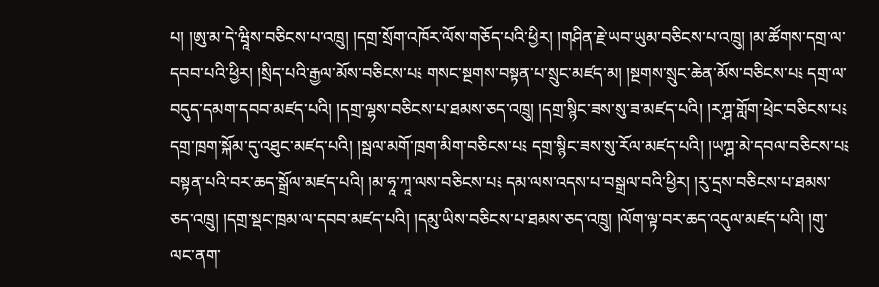པ། །ཨུ་མ་དེ་ཝཱིས་བཅིངས་པ་འཁྲུ། །དགྲ་སྲོག་འཁོར་ལོས་གཅོད་པའི་ཕྱིར། །གཤིན་རྗེ་ཡབ་ཡུམ་བཅིངས་པ་འཁྲུ། །མ་ཚོགས་དགྲ་ལ་དབབ་པའི་ཕྱིར། །སྲིད་པའི་རྒྱལ་མོས་བཅིངས་པ༴ གསང་སྔགས་བསྟན་པ་སྲུང་མཛད་མ། །སྔགས་སྲུང་ཆེན་མོས་བཅིངས་པ༴ དགྲ་ལ་བདུད་དམག་དབབ་མཛད་པའི། །དགྲ་ལྷས་བཅིངས་པ་ཐམས་ཅད་འཁྲུ། །དགྲ་སྙིང་ཟས་སུ་ཟ་མཛད་པའི། །རཀྴ་གློག་ཕྲེང་བཅིངས་པ༴ དགྲ་ཁྲག་སྐོམ་དུ་འཐུང་མཛད་པའི། །སྦལ་མགོ་ཁྲག་མིག་བཅིངས་པ༴ དགྲ་སྙིང་ཟས་སུ་རོལ་མཛད་པའི། །ཡཀྴ་མེ་དབལ་བཅིངས་པ༴ བསྟན་པའི་བར་ཆད་སྒྲོལ་མཛད་པའི། །མ་ཧཱ་ཀཱ་ལས་བཅིངས་པ༴ དམ་ལས་འདས་པ་བསྒྲལ་བའི་ཕྱིར། །རུ་དྲས་བཅིངས་པ་ཐམས་ཅད་འཁྲུ། །དགྲ་སྡང་ཁྲམ་ལ་དབབ་མཛད་པའི། །དམུ་ཡིས་བཅིངས་པ་ཐམས་ཅད་འཁྲུ། །ལོག་ལྟ་བར་ཆད་འདུལ་མཛད་པའི། །གུ་ལང་ནག་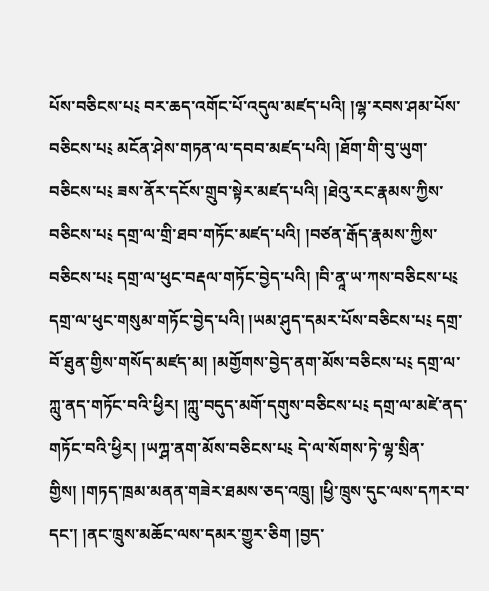པོས་བཅིངས་པ༴ བར་ཆད་འགོང་པོ་འདུལ་མཛད་པའི། །ལྷ་རབས་ཤམ་པོས་བཅིངས་པ༴ མངོན་ཤེས་གཏན་ལ་དབབ་མཛད་པའི། །ཐོག་གི་བུ་ཡུག་བཅིངས་པ༴ ཟས་ནོར་དངོས་གྲུབ་སྟེར་མཛད་པའི། །ཐེའུ་རང་རྣམས་ཀྱིས་བཅིངས་པ༴ དགྲ་ལ་གྲི་ཐབ་གཏོང་མཛད་པའི། །བཙན་རྒོད་རྣམས་ཀྱིས་བཅིངས་པ༴ དགྲ་ལ་ཕུང་བརྡལ་གཏོང་བྱེད་པའི། །བི་ནཱ་ཡ་ཀས་བཅིངས་པ༴ དགྲ་ལ་ཕུང་གསུམ་གཏོང་བྱེད་པའི། །ཡམ་ཤུད་དམར་པོས་བཅིངས་པ༴ དགྲ་བོ་ཐུན་གྱིས་གསོད་མཛད་མ། །མགྱོགས་བྱེད་ནག་མོས་བཅིངས་པ༴ དགྲ་ལ་ཀླུ་ནད་གཏོང་བའི་ཕྱིར། །ཀླུ་བདུད་མགོ་དགུས་བཅིངས་པ༴ དགྲ་ལ་མཛེ་ནད་གཏོང་བའི་ཕྱིར། །ཡཀྴ་ནག་མོས་བཅིངས་པ༴ དེ་ལ་སོགས་ཏེ་ལྷ་སྲིན་གྱིས། །གཏད་ཁྲམ་མནན་གཟེར་ཐམས་ཅད་འཁྲུ། །ཕྱི་ཁྲུས་དུང་ལས་དཀར་བ་དང་། །ནང་ཁྲུས་མཆོང་ལས་དམར་གྱུར་ཅིག །བྱད་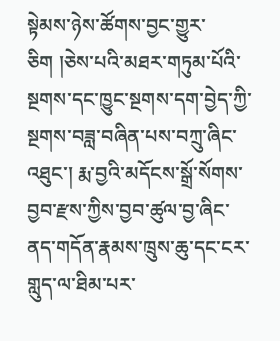སྟེམས་ཉེས་ཚོགས་བྱང་གྱུར་ཅིག །ཅེས་པའི་མཐར་གཏུམ་པོའི་སྔགས་དང་ཁྱུང་སྔགས་དག་བྱེད་ཀྱི་སྔགས་བཟླ་བཞིན་པས་བཀྲུ་ཞིང་འཐུང་། རྨ་བྱའི་མདོངས་སྒྲོ་སོགས་བྱབ་རྫས་ཀྱིས་བྱབ་ཚུལ་བྱ་ཞིང་ནད་གདོན་རྣམས་ཁྲུས་ཆུ་དང་ངར་གླུད་ལ་ཐིམ་པར་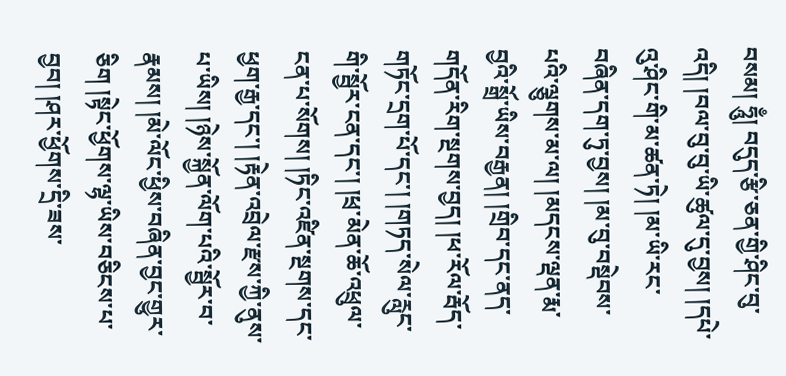བསམ། ཧཱུྃ། བདུད་རྩི་ཅན་གྱི་ཤིང་བུ་འདི། །བལ་བུ་བུ་ཡི་ཚུལ་དུ་བྱས། །དཔེ་འུ་ཤིང་གི་མ་ཚན་ཏེ། །མ་ཡི་རང་བཞིན་དག་ཏུ་བྱས། །མ་བུ་བསྡེབས་པའི་ལྕུགས་མ་ལ། །མདངས་ལྡན་རྨ་བྱའི་སྒྲོ་ཡིས་བརྒྱན། །གྲིབ་དང་ནད་གདོན་རིག་སྔགས་བྱད། །ཕ་རོལ་རྦོད་གཏོང་དྲག་པོ་དང་། །གཏད་སེལ་རླུང་གི་སྦྱོར་ངན་དང་། །ཕྲ་མེན་ཆོ་འཕྲུལ་ངན་པ་སོགས། །ཏིང་འཛིན་སྔགས་དང་ཕྱག་རྒྱ་དང་། །རྟེན་འབྲེལ་རྫས་ཀྱི་ནུས་པ་ཡིས། །ཉེས་སྐྱོན་ལོག་པའི་སྦྱོར་བ་རྣམས། །མེ་ལོང་ཕྱིས་བཞིན་བྱང་གྱུར་ཅིག །སྟེང་ཕྱོགས་ལྷ་ཡིས་བཅིངས་པ་བྱབ། །ཤར་ཕྱོགས་དྲི་ཟས་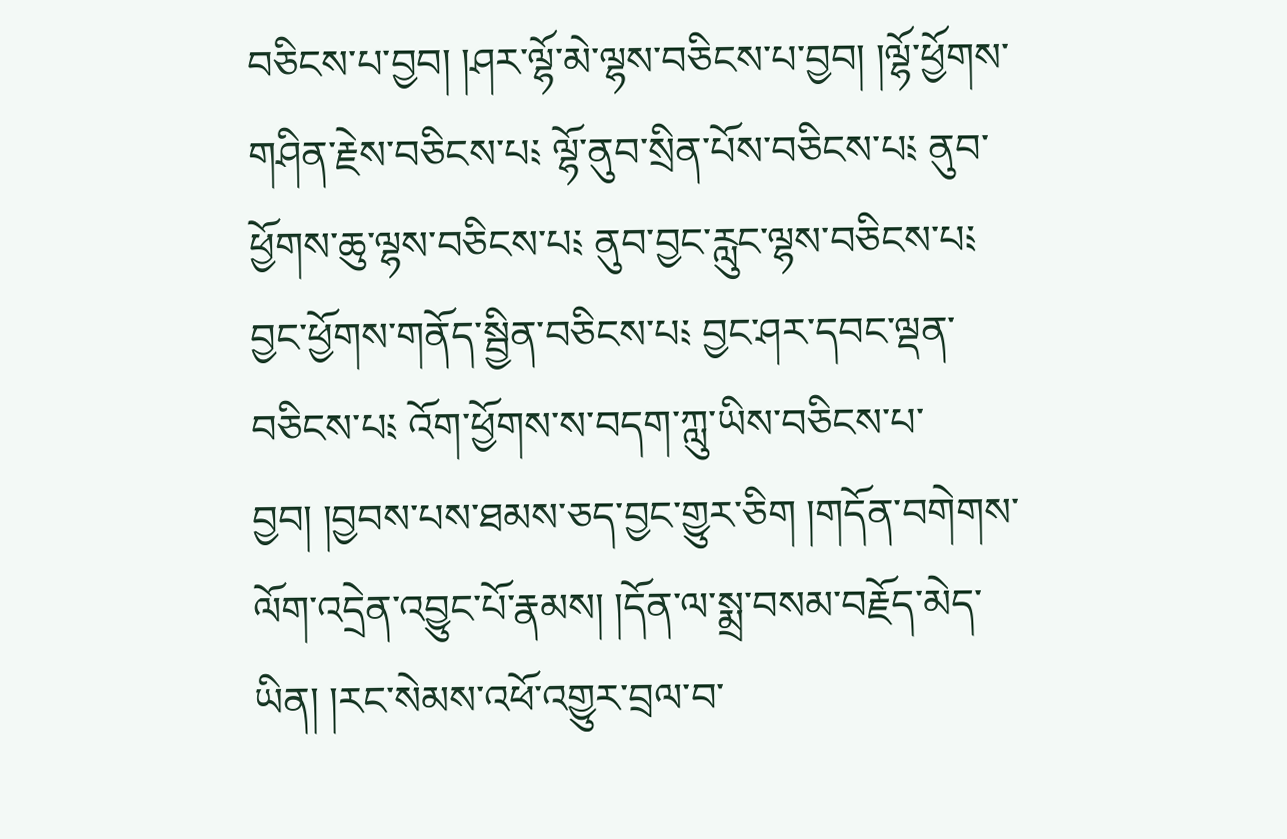བཅིངས་པ་བྱབ། །ཤར་ལྷོ་མེ་ལྷས་བཅིངས་པ་བྱབ། །ལྷོ་ཕྱོགས་གཤིན་རྗེས་བཅིངས་པ༴ ལྷོ་ནུབ་སྲིན་པོས་བཅིངས་པ༴ ནུབ་ཕྱོགས་ཆུ་ལྷས་བཅིངས་པ༴ ནུབ་བྱང་རླུང་ལྷས་བཅིངས་པ༴ བྱང་ཕྱོགས་གནོད་སྦྱིན་བཅིངས་པ༴ བྱང་ཤར་དབང་ལྡན་བཅིངས་པ༴ འོག་ཕྱོགས་ས་བདག་ཀླུ་ཡིས་བཅིངས་པ་བྱབ། །བྱབས་པས་ཐམས་ཅད་བྱང་གྱུར་ཅིག །གདོན་བགེགས་ལོག་འདྲེན་འབྱུང་པོ་རྣམས། །དོན་ལ་སྨྲ་བསམ་བརྗོད་མེད་ཡིན། །རང་སེམས་འཕོ་འགྱུར་བྲལ་བ་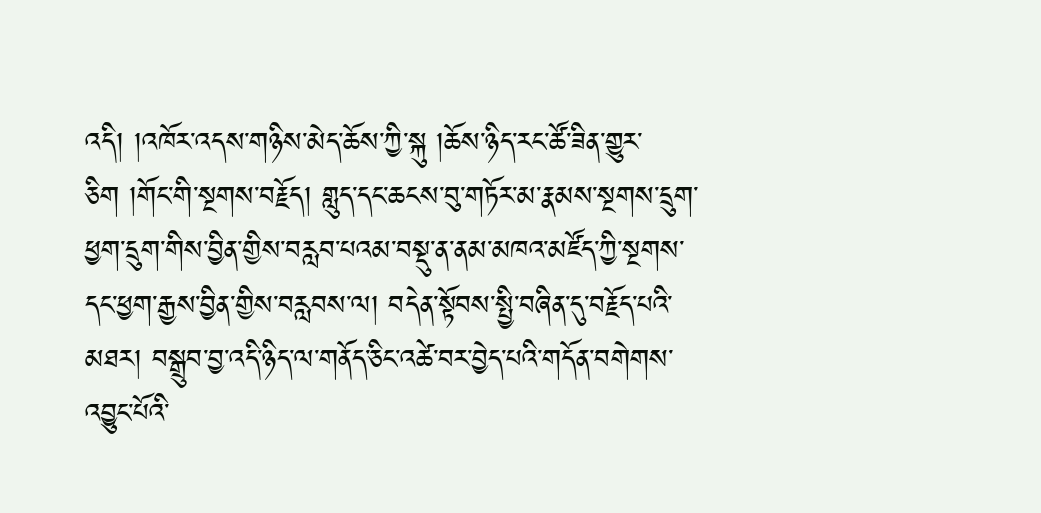འདི། །འཁོར་འདས་གཉིས་མེད་ཆོས་ཀྱི་སྐུ །ཆོས་ཉིད་རང་ཚོ་ཟིན་གྱུར་ཅིག །གོང་གི་སྔགས་བརྗོད། གླུད་དང་ཆངས་བུ་གཏོར་མ་རྣམས་སྔགས་དྲུག་ཕྱག་དྲུག་གིས་བྱིན་གྱིས་བརླབ་པའམ་བསྡུ་ན་ནམ་མཁའ་མཛོད་ཀྱི་སྔགས་དང་ཕྱག་རྒྱས་བྱིན་གྱིས་བརླབས་ལ། བདེན་སྟོབས་སྤྱི་བཞིན་དུ་བརྗོད་པའི་མཐར། བསྒྲུབ་བྱ་འདི་ཉིད་ལ་གནོད་ཅིང་འཚེ་བར་བྱེད་པའི་གདོན་བགེགས་འབྱུང་པོའི་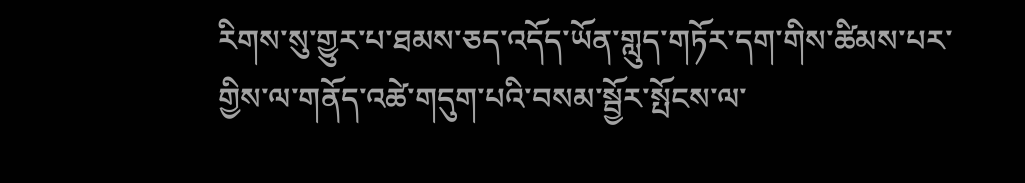རིགས་སུ་གྱུར་པ་ཐམས་ཅད་འདོད་ཡོན་གླུད་གཏོར་དག་གིས་ཚིམས་པར་གྱིས་ལ་གནོད་འཚེ་གདུག་པའི་བསམ་སྦྱོར་སྤོངས་ལ་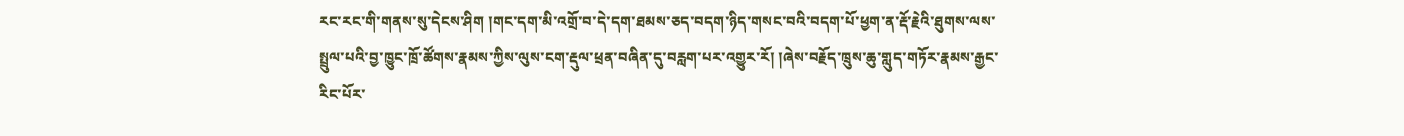རང་རང་གི་གནས་སུ་དེངས་ཤིག །གང་དག་མི་འགྲོ་བ་དེ་དག་ཐམས་ཅད་བདག་ཉིད་གསང་བའི་བདག་པོ་ཕྱག་ན་རྡོ་རྗེའི་ཐུགས་ལས་སྤྲུལ་པའི་བྱ་ཁྱུང་ཁྲོ་ཚོགས་རྣམས་ཀྱིས་ལུས་ངག་རྡུལ་ཕྲན་བཞིན་དུ་བརླག་པར་འགྱུར་རོ། །ཞེས་བརྗོད་ཁྲུས་ཆུ་གླུད་གཏོར་རྣམས་རྒྱང་རིང་པོར་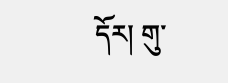དོར། གུ་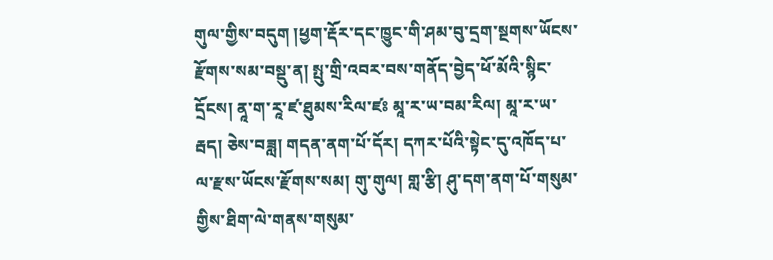གུལ་གྱིས་བདུག །ཕྱག་རྡོར་དང་ཁྱུང་གི་ཤམ་བུ་དྲག་སྔགས་ཡོངས་རྫོགས་སམ་བསྡུ་ན། སྤུ་གྲི་འབར་བས་གནོད་བྱེད་ཕོ་མོའི་སྙིང་དྲོངས། ནཱ་ག་རཱ་ཛ་ཐུམས་རིལ་ཛཿ མཱ་ར་ཡ་བམ་རིལ། མཱ་ར་ཡ་རྦད། ཅེས་བཟླ། གདན་ནག་པོ་དོར། དཀར་པོའི་སྟེང་དུ་འཁོད་པ་ལ་རྫས་ཡོངས་རྫོགས་སམ། གུ་གུལ། གླ་རྩི། ཤུ་དག་ནག་པོ་གསུམ་གྱིས་ཐིག་ལེ་གནས་གསུམ་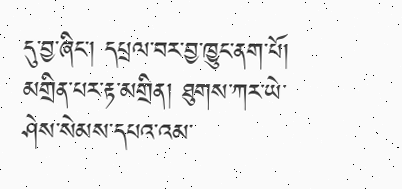དུ་བྱ་ཞིང་། དཔྲལ་བར་བྱ་ཁྱུང་ནག་པོ། མགྲིན་པར་རྟ་མགྲིན། ཐུགས་ཀར་ཡེ་ཤེས་སེམས་དཔའ་འམ་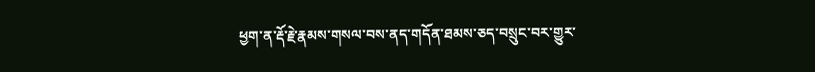ཕྱག་ན་རྡོ་རྗེ་རྣམས་གསལ་བས་ནད་གདོན་ཐམས་ཅད་བསྲུང་བར་གྱུར་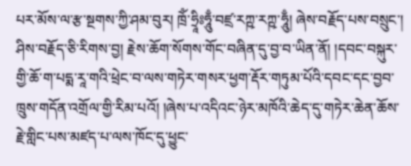པར་མོས་ལ་རྩ་སྔགས་ཀྱི་ཤམ་བུར། ཁྲོཾ་ཧྲཱིཿཧཱུྃ་བཛྲ་རཀྵ་རཀྵ་ཧཱུྃ། ཞེས་བརྗོད་པས་བསྲུང་། ཤིས་བརྗོད་ཅི་རིགས་བྱ། རྗེས་ཆོག་སོགས་གོང་བཞིན་དུ་བྱ་བ་ཡིན་ནོ། །དབང་བསྐུར་གྱི་ཆོ་ག་པདྨ་རཱ་གའི་ཕྲེང་བ་ལས་གཏེར་གསར་ཕྱག་རྡོར་གཏུམ་པོའི་དབང་དང་བྱབ་ཁྲུས་གདོན་འགྲོལ་གྱི་རིམ་པའོ། །ཞེས་པ་འདིའང་ཉེར་མཁོའི་ཆེད་དུ་གཏེར་ཆེན་ཆོས་རྗེ་གླིང་པས་མཛད་པ་ལས་ཁོང་དུ་ཕྱུང་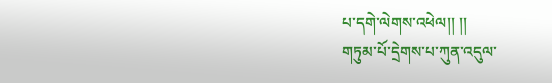པ་དགེ་ལེགས་འཕེལ།། །།
གཏུམ་པོ་དྲེགས་པ་ཀུན་འདུལ་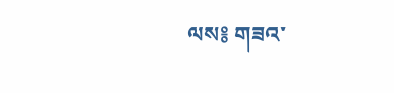ལས༔ གཟའ་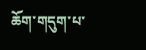ཆོག་གདུག་པ་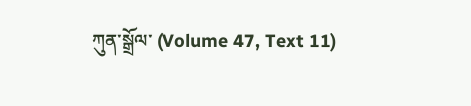ཀུན་སྒྲོལ་ (Volume 47, Text 11)